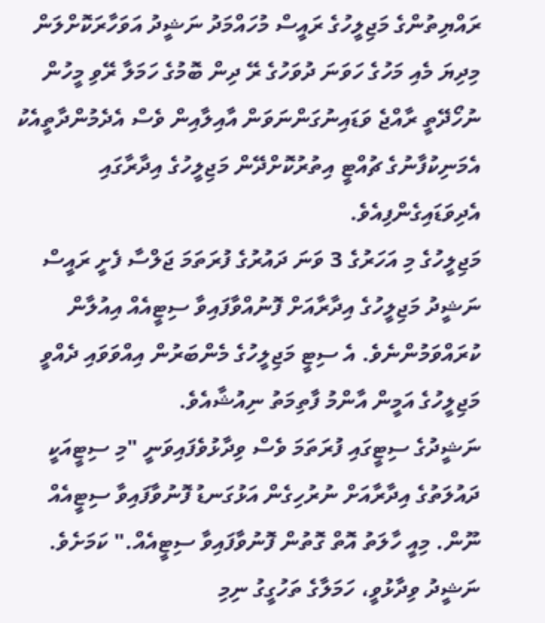ރައްޔިތުންގެ މަޖިލީހުގެ ރައީސް މުހައްމަދު ނަޝީދު އަވަހާރަކޮށްލަން މިދިޔަ މެއި މަހުގެ ހަވަނަ ދުވަހުގެ ރޭ ދިން ބޮމުގެ ހަމަލާ ރޭވި މީހުން ނުހޯދޭތީ ރާއްޖެ ވަޑައިނުގަންނަވަން އާއިލާއިން ވެސް އެދެމުންދާތީއެކު އެމަނިކުފާނުގެ ޗުއްޓީ އިތުރުކޮށްދޭން މަޖިލީހުގެ އިދާރާގައި އެދިވަޑައިގެންފިއެވެ.
މަޖިލީހުގެ މި އަހަރުގެ 3 ވަނަ ދައުރުގެ ފުރަތަމަ ޖަލްސާ ފެށީ ރައީސް ނަޝީދު މަޖިލީހުގެ އިދާރާއަށް ފޮނުއްވާފައިވާ ސިޓީއެއް އިއުލާން ކުރައްވަމުންނެވެ. އެ ސިޓީ މަޖިލީހުގެ މެންބަރުން އިއްވަވައި ދެއްވީ މަޖިލީހުގެ އަމީން އާންމު ފާތިމަތު ނިއުޝާއެވެ.
ނަޝީދުގެ ސިޓީގައި ފުރަތަމަ ވެސް ވިދާޅުވެފައިވަނީ "މި ސިޓީއަކީ ދައުލަތުގެ އިދާރާއަށް ނުރުހިގެން އަޅުގަނޑު ފޮނުވާފައިވާ ސިޓީއެއް ނޫން. މިއީ ހާލަތު އޮތް ގޮތުން ފޮނުވާފައިވާ ސިޓީއެއް." ކަމަށެވެ.
ނަޝީދު ވިދާޅުވީ، ހަމަލާގެ ތަހުގީގު ނިމި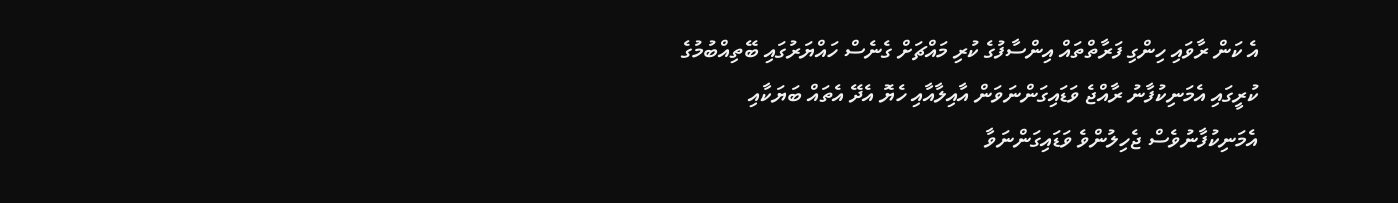އެ ކަން ރާވައި ހިންގި ފަރާތްތައް އިންސާފުގެ ކުރި މައްޗަށް ގެނެސް ހައްޔަރުގައި ބޭތިއްބުމުގެ ކުރީގައި އެމަނިކުފާނު ރާއްޖެ ވަޑައިގަންނަވަން އާއިލާއާއި ހެޔޮ އެދޭ އެތައް ބަޔަކާއި އެމަނިކުފާނުވެސް ޖެހިލުންވެ ވަޑައިގަންނަވާ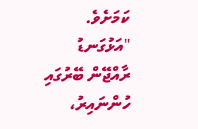ކަމަށެވެ.
"އަޅުގަނޑު ރާއްޖޭން ބޭރުގައި ހުންނައިރު،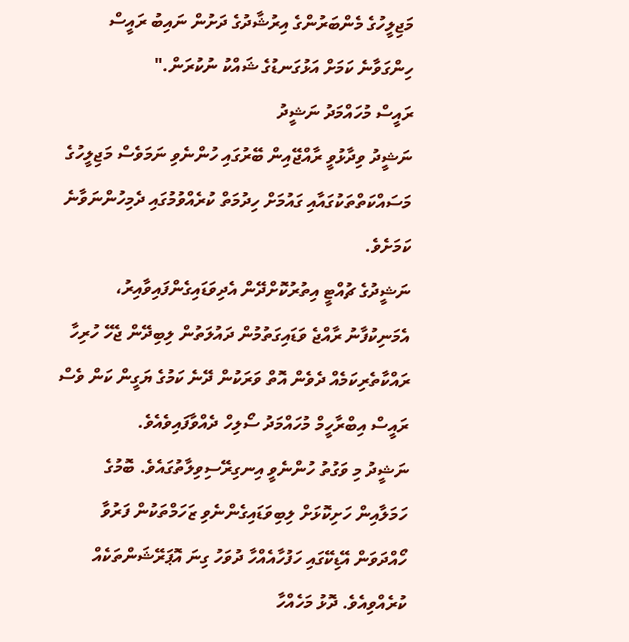މަޖިލީހުގެ މެންބަރުންގެ އިރުޝާދުގެ ދަށުން ނައިބު ރައީސް ހިންގަވާނެ ކަމަށް އަޅުގަނޑުގެ ޝައްކު ނުކުރަން."
ރައީސް މުހައްމަދު ނަޝީދު
ނަޝީދު ވިދާޅުވީ ރާއްޖޭއިން ބޭރުގައި ހުންނެވި ނަމަވެސް މަޖިލީހުގެ މަސައްކަތްތަކުގައާއި ގައުމަށް ހިދުމަތް ކުރެއްވުމުގައި ދެމިހުންނަވާނެ ކަމަށެވެ.
ނަޝީދުގެ ޗުއްޓީ އިތުރުކޮށްދޭން އެދިވަޑައިގެންފައިވާއިރު، އެމަނިކުފާނު ރާއްޖެ ވަޑައިގަތުމުން ދައުލަތުން ލިބިދޭން ޖެހޭ ހުރިހާ ރައްކާތެރިކަމެއް ދެވެން އޮތް ވަރަކުން ދޭނެ ކަމުގެ ޔަގީން ކަން ވެސް ރައީސް އިބްރާހީމް މުހައްމަދު ސޯލިހް ދެއްވާފައިވެއެވެ.
ނަޝީދު މި ވަގުތު ހުންނެވީ އިނގިރޭސިވިލާތުގައެވެ. ބޮމުގެ ހަމަލާއިން ހަށިކޮޅަށް ލިބިވަޑައިގެންނެވި ޒަހަމްތަކުން ފަރުވާ ހޯއްދަވަން އޭޑިކޭގައި ހަފުހާއެއްހާ ދުވަހު ގިނަ އޮޕަރޭޝަންތަކެއް ކުރެއްވިއެވެ. ދޮޅު މަހެއްހާ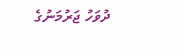ދުވަހު ޖަރުމަނުގެ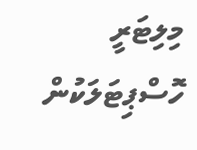މިލިޓަރީ ހޮސްޕިޓަލަކުން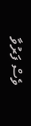ވެސް ފަރުވާ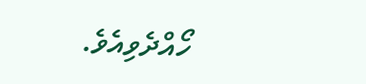ހޯއްދެވިއެވެ.